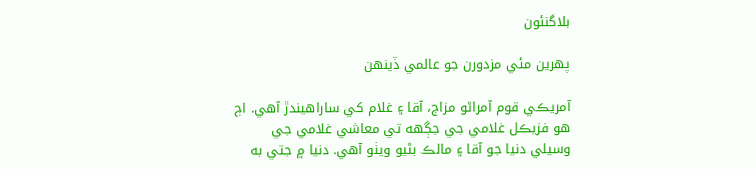بلاگنئون

پهرين مئي مزدورن جو عالمي ڏينهن

آمريڪي قوم آمراڻو مزاج، آقا ۽ غلام کي ساراهيندڙ آهي. اڄ هو فزيڪل غلامي جي جڳھه تي معاشي غلامي جي وسيلي دنيا جو آقا ۽ مالڪ بڻيو ويٺو آهي. دنيا ۾ جتي به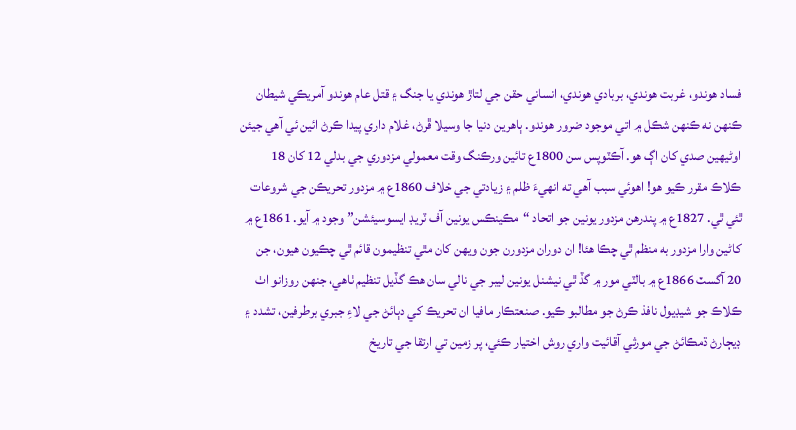فساد هوندو، غربت هوندي، بربادي هوندي، انساني حقن جي لتاڙ هوندي يا جنگ ۽ قتل عام هوندو آمريڪي شيطان ڪنهن نه ڪنهن شڪل ۾ اتي موجود ضرور هوندو. ٻاهرين دنيا جا وسيلا ڦرڻ، غلام داري پيدا ڪرڻ ائين ئي آهي جيئن اوڻيهين صدي کان اڳ هو. آڪٽوپس سن 1800ع تائين ورڪنگ وقت معمولي مزدوري جي بدلي 12 کان 18 ڪلاڪ مقرر ڪيو هو! اهوئي سبب آهي ته انهيءَ ظلم ۽ زيادتي جي خلاف 1860ع ۾ مزدور تحريڪن جي شروعات ٿئي ٿي. 1827ع ۾ پندرهن مزدور يونين جو اتحاد “مڪينڪس يونين آف ٽريڊ ايسوسيئشن” وجود ۾ آيو. 1861ع ۾ کاڻين وارا مزدور به منظم ٿي چڪا هئا! ان دوران مزدورن جون ويهن کان مٿي تنظيمون قائم ٿي چڪيون هيون، جن 20 آگسٽ 1866ع ۾ بالٽي مور ۾ گڏ ٿي نيشنل يونين ليبر جي نالي سان هڪ گڏيل تنظيم ٺاهي، جنهن روزانو اٺ ڪلاڪ جو شيڊيول نافذ ڪرڻ جو مطالبو ڪيو. صنعتڪار مافيا ان تحريڪ کي دٻائڻ جي لاءِ جبري برطرفين، تشدد ۽ ڊيڄارڻ ڌمڪائڻ جي مورثي آقائيت واري روش اختيار ڪئي، پر زمين تي ارتقا جي تاريخ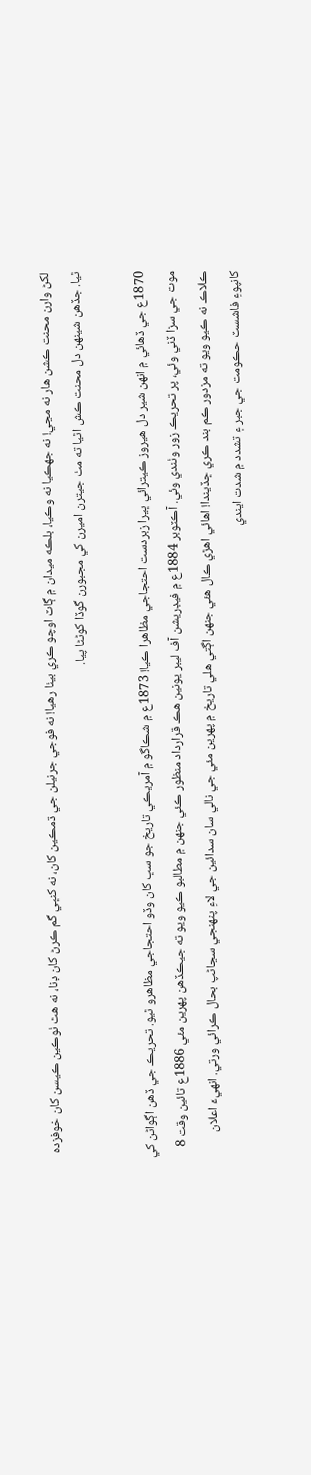لکڻ وارن محنت ڪشن هار نه مڃي! نه جهڪيا نه وڪيا، بلڪه ميدان ۾ ڳاٽ اوچو ڪري بيٺا رهيا! نه فوجي جرنيلن جي ڌمڪين کان، نه کنڀي گم ڪرڻ کان ڊنا، نه هٿ ٺوڪين ڪيسن کان خوفزده ٿيا. جڏهن شينهن دل محنت ڪش اٿيا ته مٺ جيترن اميرن کي مجبورن گوڏا کوڻڻا پيا.

1870ع جي ڏهائي ۾ انهن شير دل هيروز ڪيترائي ڀيرا زبردست احتجاجي مظاهرا ڪيا! 1873ع ۾ شڪاگو ۾ آمريڪي تاريخ جو سڀ کان وڏو احتجاجي مظاهرو ٿيو. تحريڪ جي ڏهن اڳواڻن کي موت جي سزا ڏني وئي، پر تحريڪ زور وٺندي وئي. آڪٽوبر 1884ع ۾ فيڊريشن آف ليبر يونين هڪ قرارداد منظور ڪئي جنهن ۾ مطالبو ڪيو ويو ته جيڪڏهن پهرين مئي 1886ع تائين وقت 8 ڪلاڪ نه ڪيو ويو ته مزدور ڪم بند ڪري ڇڏيندا! اهائي اهڙي ڪال هئي جنهن اڳتي هلي تاريخ ۾ پهرين مئي جي نالي سان سدائين جي لاءِ پنهنجي سڃاڻپ بحال ڪرائي ورتي. انهيءَ اعلان کانپوءِ فاشسٽ حڪومت جي جبر ۽ تشدد ۾ شدت ايندي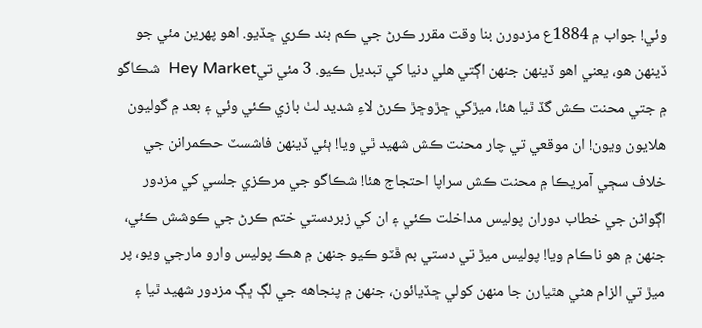وئي! جواب ۾ 1884ع مزدورن بنا وقت مقرر ڪرڻ جي ڪم بند ڪري ڇڏيو. اهو پهرين مئي جو ڏينهن هو، يعني اهو ڏينهن جنهن اڳتي هلي دنيا کي تبديل ڪيو. 3 مئي تيHey Market  شڪاگو ۾ جتي محنت ڪش گڏ ٿيا هئا، ميڙکي ڇڙوڇڙ ڪرڻ لاءِ شديد لٺ بازي ڪئي وئي ۽ بعد ۾ گوليون هلايون ويون! ان موقعي تي چار محنت ڪش شهيد ٿي ويا! ٻئي ڏينهن فاشسٽ حڪمرانن جي خلاف سڄي آمريڪا ۾ محنت ڪش سراپا احتجاج هئا! شڪاگو جي مرڪزي جلسي کي مزدور اڳواڻن جي خطاب دوران پوليس مداخلت ڪئي ۽ ان کي زبردستي ختم ڪرڻ جي ڪوشش ڪئي، جنهن ۾ هو ناڪام ويا! پوليس ميڙ تي دستي بم ڦٽو ڪيو جنهن ۾ هڪ پوليس وارو مارجي ويو، پر ميڙ تي الزام هڻي هٿيارن جا منهن کولي ڇڏيائون، جنهن ۾ پنجاھه جي لڳ ڀڳ مزدور شهيد ٿيا ۽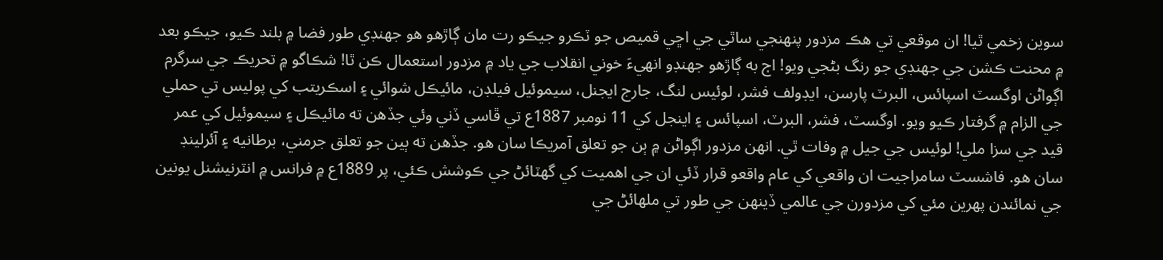سوين زخمي ٿيا! ان موقعي تي هڪ مزدور پنهنجي ساٿي جي اڇي قميص جو ٽڪرو جيڪو رت مان ڳاڙهو هو جهنڊي طور فضا ۾ بلند ڪيو، جيڪو بعد ۾ محنت ڪشن جي جهنڊي جو رنگ بڻجي ويو! اڄ به ڳاڙهو جهنڊو انهيءَ خوني انقلاب جي ياد ۾ مزدور استعمال ڪن ٿا! شڪاگو ۾ تحريڪ جي سرگرم اڳواڻن اوگسٽ اسپائس، البرٽ پارسن، ايڊولف فشر، لوئيس لنگ، جارج ايجنل، سيموئيل فيلڊن، مائيڪل شوائي ۽ اسڪريتب کي پوليس تي حملي جي الزام ۾ گرفتار ڪيو ويو. اوگسٽ، فشر، البرٽ، اسپائس ۽ اينجل کي 11 نومبر 1887ع تي ڦاسي ڏني وئي جڏهن ته مائيڪل ۽ سيموئيل کي عمر قيد جي سزا ملي! لوئيس جي جيل ۾ وفات ٿي. انهن مزدور اڳواڻن ۾ ٻن جو تعلق آمريڪا سان هو. جڏهن ته ٻين جو تعلق جرمني، برطانيه ۽ آئرلينڊ سان هو. فاشسٽ سامراجيت ان واقعي کي عام واقعو قرار ڏئي ان جي اهميت کي گهٽائڻ جي ڪوشش ڪئي، پر 1889ع ۾ فرانس ۾ انٽرنيشنل يونين جي نمائندن پهرين مئي کي مزدورن جي عالمي ڏينهن جي طور تي ملهائڻ جي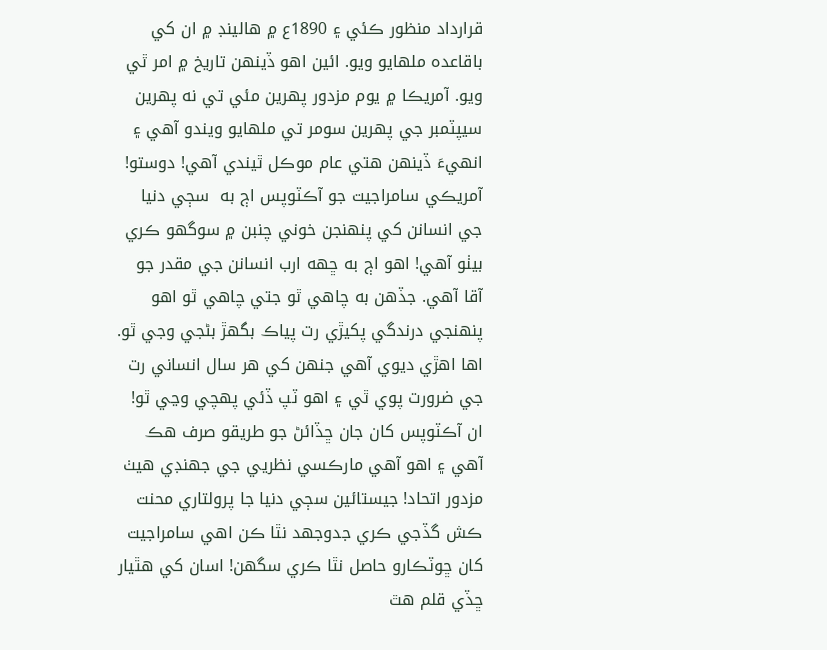قرارداد منظور ڪئي ۽ 1890ع ۾ هالينڊ ۾ ان کي باقاعده ملهايو ويو. ائين اهو ڏينهن تاريخ ۾ امر ٿي ويو. آمريڪا ۾ يوم مزدور پهرين مئي تي نه پهرين سيپٽمبر جي پهرين سومر تي ملهايو ويندو آهي ۽ انهيءَ ڏينهن هتي عام موڪل ٿيندي آهي! دوستو! آمريڪي سامراجيت جو آڪٽوپس اڄ به  سڄي دنيا جي انسانن کي پنهنجن خوني چنبن ۾ سوگهو ڪري بيٺو آهي! اهو اڄ به ڇهه ارب انسانن جي مقدر جو آقا آهي. جڏهن به چاهي ٿو جتي چاهي ٿو اهو پنهنجي درندگي پکيڙي رت پياڪ بگهڙ بڻجي وجي ٿو. اها اهڙي ديوي آهي جنهن کي هر سال انساني رت جي ضرورت پوي ٿي ۽ اهو ٽپ ڏئي پهچي وڃي ٿو! ان آڪٽوپس کان جان ڇڏائڻ جو طريقو صرف هڪ آهي ۽ اهو آهي مارڪسي نظريي جي جهنڊي هيٺ مزدور اتحاد! جيستائين سڄي دنيا جا پرولتاري محنت ڪش گڏجي ڪري جدوجهد نٿا ڪن اهي سامراجيت کان ڇوٽڪارو حاصل نٿا ڪري سگهن! اسان کي هٿيار ڇڏي قلم هٿ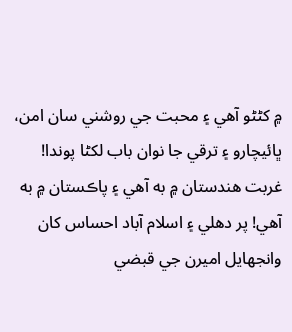۾ کڻڻو آهي ۽ محبت جي روشني سان امن، ڀائيچارو ۽ ترقي جا نوان باب لکڻا پوندا! غربت هندستان ۾ به آهي ۽ پاڪستان ۾ به آهي! پر دهلي ۽ اسلام آباد احساس کان وانجهايل اميرن جي قبضي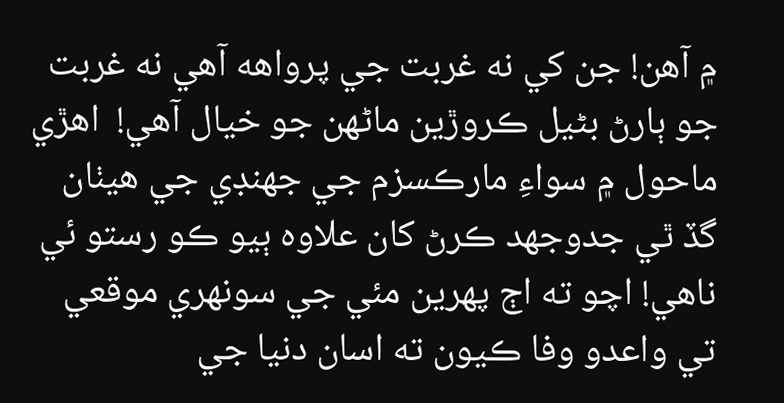۾ آهن! جن کي نه غربت جي پرواهه آهي نه غربت جو ٻارڻ بڻيل ڪروڙين ماڻهن جو خيال آهي!  اهڙي ماحول ۾ سواءِ مارڪسزم جي جهنڊي جي هيٺان گڏ ٿي جدوجهد ڪرڻ کان علاوه ٻيو ڪو رستو ئي ناهي! اچو ته اڄ پهرين مئي جي سونهري موقعي تي واعدو وفا ڪيون ته اسان دنيا جي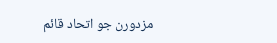مزدورن جو اتحاد قائم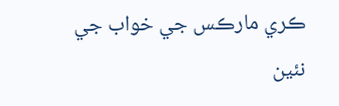ڪري مارڪس جي خواب جي نئين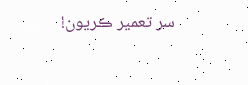سر تعمير ڪريون!